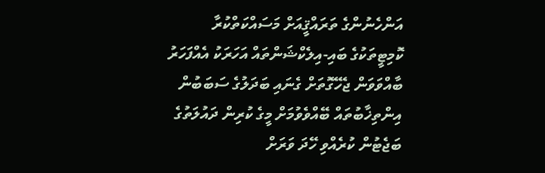އަންހެނުންގެ ތަރައްޤީއަށް މަސައްކަތްކުރާ ކޮމިޓީތަކުގެ ބައި-އިލެކްޝަންތައް އަހަރަކު އެއްފަހަރު ބާއްވަވަން ޖެހޭގޮތަށް ގެނައި ބަދަލުގެ ސަބަބުން އިންތިޚާބުތައް ބޭއްވެވުމަށް މީގެ ކުރިން ދައުލަތުގެ ބަޖެޓުން ކުރެއްވި ހޭދަ ވަރަށް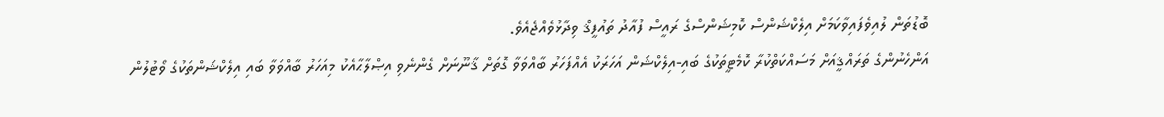ބޮޑުތަން ލުއިވެފައިވާކަމަށް އިލެކްޝަންސް ކޮމިޝަންސްގެ ރައީސް ފުއާދު ތައުފީޤް ވިދާޅުވެއްޖެއެވެ.
އަންހެނުންގެ ތަރައްޤީއަށް މަސައްކަތްކުރާ ކޮމެޓީތަކުގެ ބައި-އިލެކްޝަން އަހަރަކު އެއްފަހަރު ބާއްވަވާ ގޮތަށް ޤާނޫނަށް ގެންނެވި އިޞްލާޙާއެކު މިއަހަރު ބާއްވަވާ ބައި އިލެކްޝަންތަކުގެ ވޯޓުލުން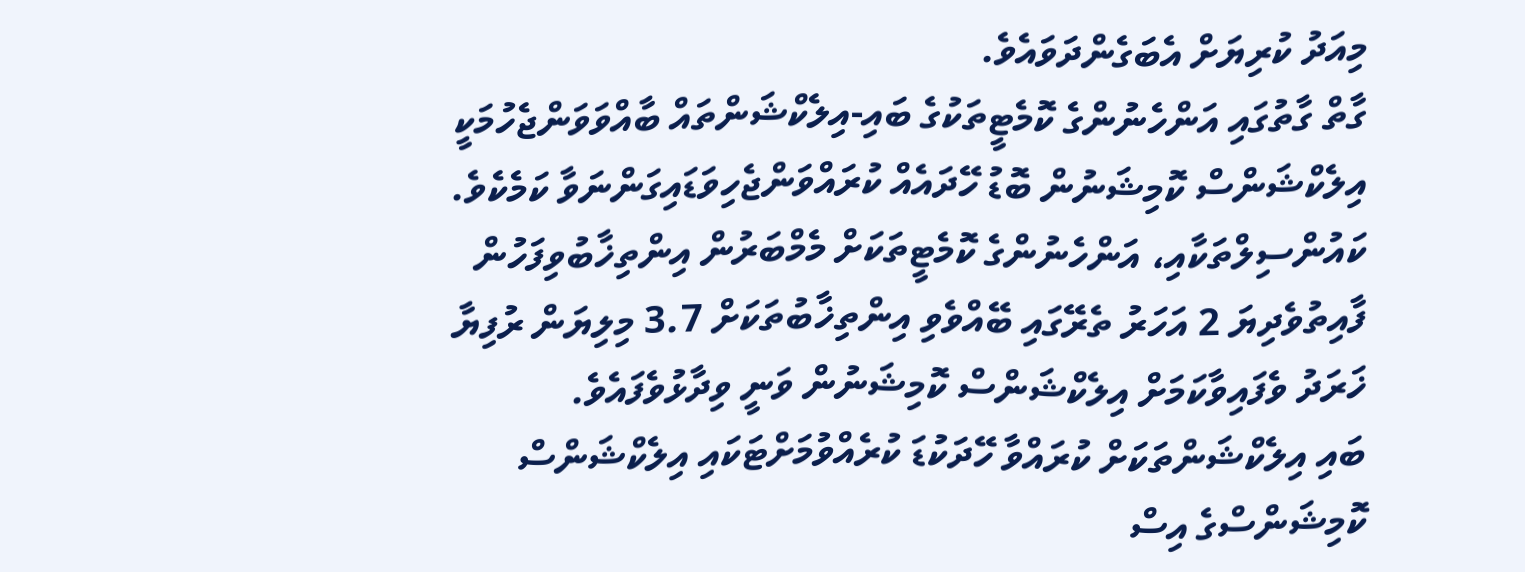މިއަދު ކުރިޔަށް އެބަގެންދަވައެވެ.
ގާތް ގާތުގައި އަންހެނުންގެ ކޮމެޓީތަކުގެ ބައި-އިލެކްޝަންތައް ބާއްވަވަންޖެހުމަކީ އިލެކްޝަންސް ކޮމިޝަނުން ބޮޑު ހޭދައެއް ކުރައްވަންޖެހިވަޑައިގަންނަވާ ކަމެކެވެ. ކައުންސިލްތަކާއި، އަންހެނުންގެ ކޮމެޓީތަކަށް މެމްބަރުން އިންތިޚާބުވިފަހުން ފާއިތުވެދިޔަ 2 އަހަރު ތެރޭގައި ބޭއްވެވި އިންތިޚާބުތަކަށް 3.7 މިލިޔަން ރުފިޔާ ޚަރަދު ވެފައިވާކަމަށް އިލެކްޝަންސް ކޮމިޝަނުން ވަނީ ވިދާޅުވެފައެވެ.
ބައި އިލެކްޝަންތަކަށް ކުރައްވާ ހޭދަކުޑަ ކުރެއްވުމަށްޓަކައި އިލެކްޝަންސް ކޮމިޝަންސްގެ އިސް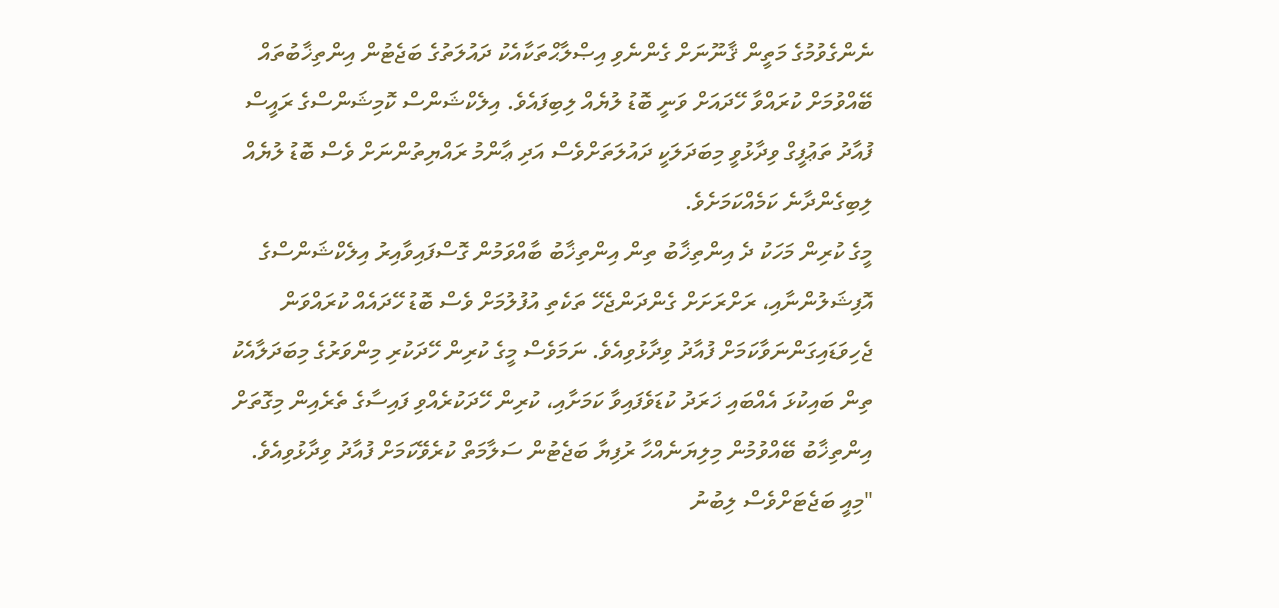ނެންގެވުމުގެ މަތީން ޤާނޫނަށް ގެންނެވި އިޞްލާޙްތަކާއެކު ދައުލަތުގެ ބަޖެޓުން އިންތިޚާބުތައް ބޭއްވުމަށް ކުރައްވާ ހޭދައަށް ވަނީ ބޮޑު ލުޔެއް ލިބިފައެވެ. އިލެކްޝަންސް ކޮމިޝަންސްގެ ރައީސް ފުއާދު ތަޢުފީގް ވިދާޅުވީ މިބަދަލަކީ ދައުލަތަށްވެސް އަދި ޢާންމު ރައްޔިތުންނަށް ވެސް ބޮޑު ލުޔެއް ލިބިގެންދާނެ ކަމެއްކަމަށެވެ.
މީގެ ކުރިން މަހަކު ދެ އިންތިޚާބު ތިން އިންތިޚާބު ބާއްވަމުން ގޮސްފައިވާއިރު އިލެކްޝަންސްގެ އޮފިޝަލުންނާއި، ރަށްރަށަށް ގެންދަންޖެހޭ ތަކެތި އުފުލުމަށް ވެސް ބޮޑު ހޭދައެއް ކުރައްވަން ޖެހިވަޑައިގަންނަވާކަމަށް ފުއާދު ވިދާޅުވިއެވެ. ނަމަވެސް މީގެ ކުރިން ހޭދަކުރި މިންވަރުގެ މިބަދަލާއެކު ތިން ބައިކުޅަ އެއްބައި ޚަރަދު ކުޑަވެފައިވާ ކަމަށާއި، ކުރިން ހޭދަކުރެއްވި ފައިސާގެ ތެރެއިން މިގޮތަށް އިންތިޚާބު ބޭއްވުމުން މިލިޔަނެއްހާ ރުފިޔާ ބަޖެޓުން ސަލާމަތް ކުރެވޭކަމަށް ފުއާދު ވިދާޅުވިއެވެ.
"މިއީ ބަޖެޓަށްވެސް ލިބުނު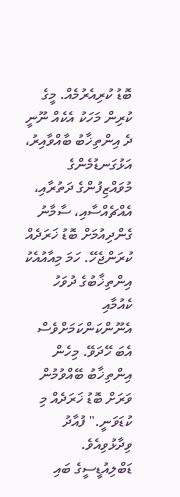ބޮޑު ކުރިއެރުމެއް. މީގެ ކުރިން މަހަކު އެކެއް ނޫނީ ދެ އިންތިޚާބު ބާއްވާއިރު، އަޅުގަނޑުމެންގެ މުވައްޒިފުންގެ ދަތުރާއި، އެއްޗެއްސާއި، ސާމާނު ގެންދިއުމަށް ބޮޑު ޚަރަދެއް ކުރަންޖެހޭ. ހަމަ މިއާއުއެކު އިންތިޚާބުގެ ދުވަހު ކެއުމާއި އެނޫންކަންކަމަށްވެސް އެބަ ހޭދަވޭ. މިހެން އިންތިޚާބު ބޭއްވުމުން ވަރަށް ބޮޑު ޚަރަދެއް މި ކުޑަވަނީ." ފުއާދު ވިދާޅުވިއެވެ.
ޑަބްލިއުޑީސީގެ ބައި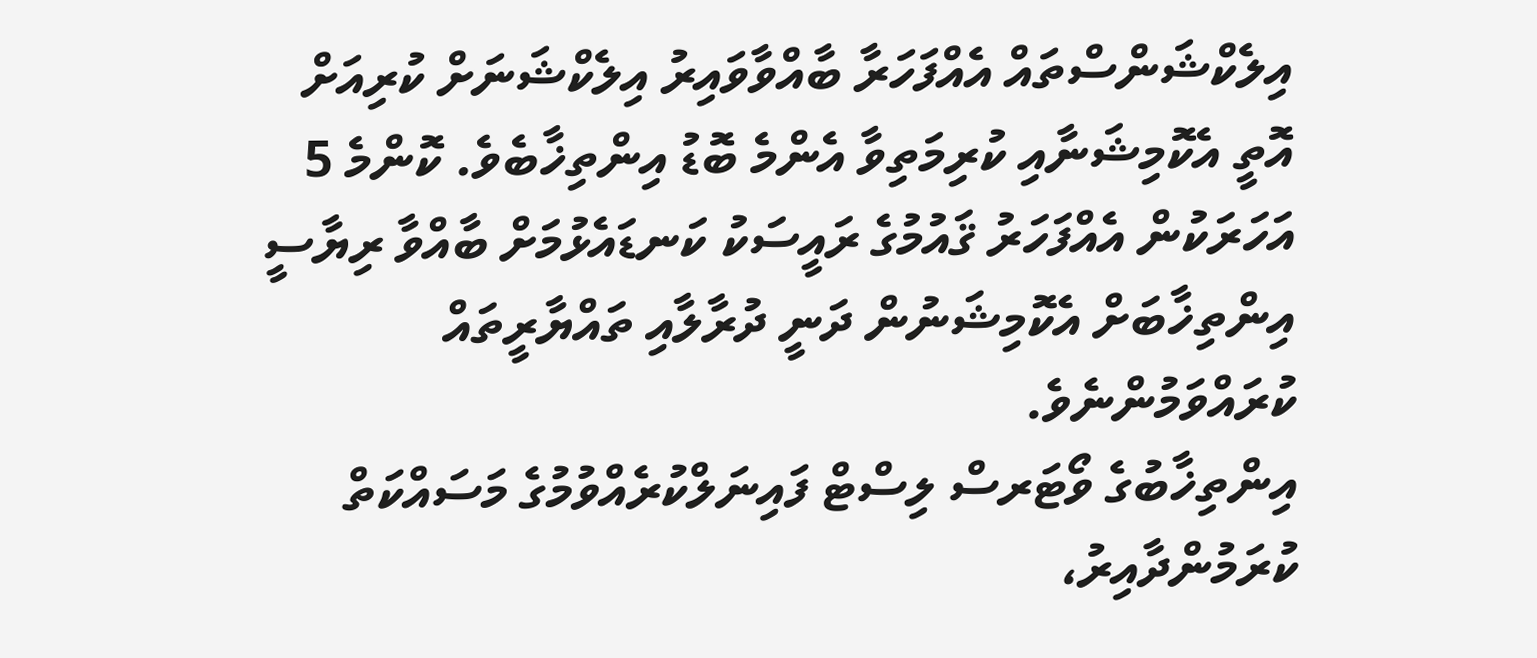އިލެކްޝަންސްތައް އެއްފަހަރާ ބާއްވާވައިރު އިލެކްޝަނަށް ކުރިއަށް އޮތީ އެކޮމިޝަނާއި ކުރިމަތިވާ އެންމެ ބޮޑު އިންތިޚާބެވެ. ކޮންމެ 5 އަހަރަކުން އެއްފަހަރު ޤައުމުގެ ރައީސަކު ކަނޑައެޅުމަށް ބާއްވާ ރިޔާސީ އިންތިޚާބަށް އެކޮމިޝަނުން ދަނީ ދުރާލާއި ތައްޔާރީތައް ކުރައްވަމުންނެވެ.
އިންތިޚާބުގެ ވޯޓަރސް ލިސްޓް ފައިނަލްކުރެއްވުމުގެ މަސައްކަތް ކުރަމުންދާއިރު،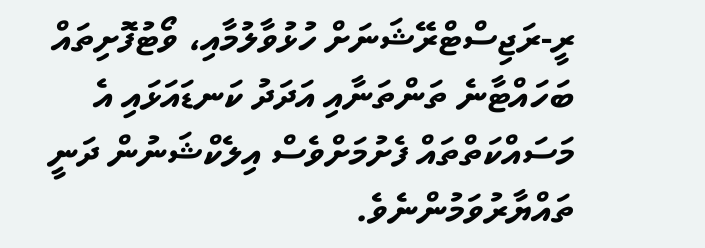ރީ-ރަޖިސްޓްރޭޝަނަށް ހުޅުވާލުމާއި، ވޯޓުފޮށިތައް ބަހައްޓާނެ ތަންތަނާއި އަދަދު ކަނޑައަޅައި އެ މަސައްކަތްތައް ފެށުމަށްވެސް އިލެކްޝަނުން ދަނީ ތައްޔާރުވަމުންނެވެ.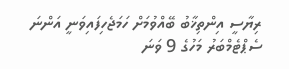ރިޔާސީ އިންތިޚާބު ބޭއްވުމަށް ހަމަޖެހިފައިވަނީ އަންނަ ސެޕްޓެމްބަރު މަހުގެ 9 ވަނަ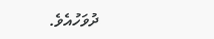ދުވަހުއެވެ.